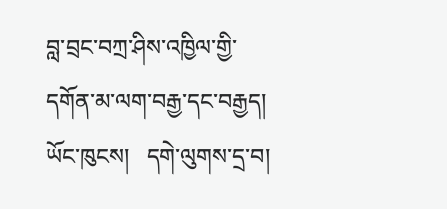བླ་བྲང་བཀྲ་ཤིས་འཁྱིལ་གྱི་དགོན་མ་ལག་བརྒྱ་དང་བརྒྱད།
ཡོང་ཁུངས།   དགེ་ལུགས་དྲ་བ།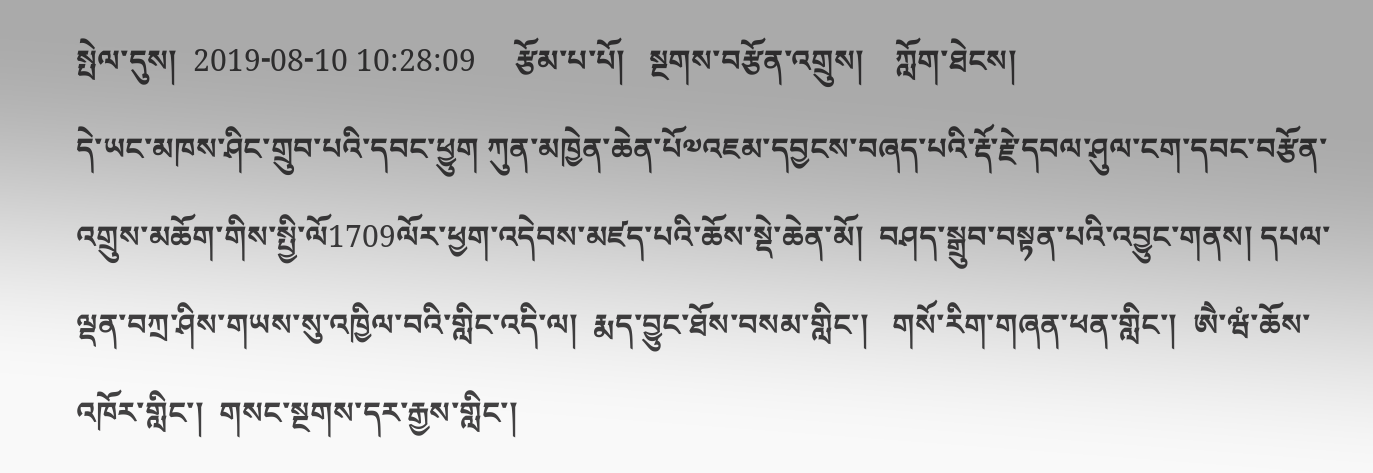སྤེལ་དུས།  2019-08-10 10:28:09     རྩོམ་པ་པོ།   སྔགས་བརྩོན་འགྲུས།    ཀློག་ཐེངས།
དེ་ཡང་མཁས་ཤིང་གྲུབ་པའི་དབང་ཕྱུག ཀུན་མཁྱེན་ཆེན་པོ༧འཇམ་དབྱངས་བཞད་པའི་རྡོ་རྗེ་དབལ་ཤུལ་ངག་དབང་བརྩོན་འགྲུས་མཆོག་གིས་སྤྱི་ལོ1709ལོར་ཕྱག་འདེབས་མཛད་པའི་ཆོས་སྡེ་ཆེན་མོ།  བཤད་སྒྲུབ་བསྟན་པའི་འབྱུང་གནས། དཔལ་ལྡན་བཀྲ་ཤིས་གཡས་སུ་འཁྱིལ་བའི་གླིང་འདི་ལ།  རྨད་བྱུང་ཐོས་བསམ་གླིང་།   གསོ་རིག་གཞན་ཕན་གླིང་།  ཨཻ་ཝཾ་ཆོས་འཁོར་གླིང་།  གསང་སྔགས་དར་རྒྱས་གླིང་།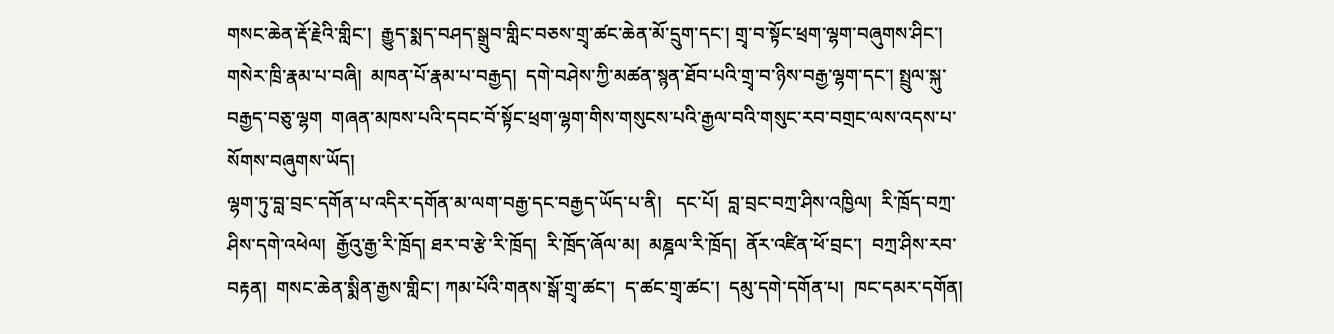གསང་ཆེན་རྡོ་རྗེའི་གླིང་།  རྒྱུད་སྨད་བཤད་སྒྲུབ་གླིང་བཅས་གྲྭ་ཚང་ཆེན་མོ་དྲུག་དང་། གྲྭ་བ་སྟོང་ཕྲག་ལྷག་བཞུགས་ཤིང་།  གསེར་ཁྲི་རྣམ་པ་བཞི།  མཁན་པོ་རྣམ་པ་བརྒྱད།  དགེ་བཤེས་ཀྱི་མཚན་སྙན་ཐོབ་པའི་གྲྭ་བ་ཉིས་བརྒྱ་ལྷག་དང་། སྤྲུལ་སྐུ་བརྒྱད་བཅུ་ལྷག  གཞན་མཁས་པའི་དབང་བོ་སྟོང་ཕྲག་ལྷག་གིས་གསུངས་པའི་རྒྱལ་བའི་གསུང་རབ་བགྲང་ལས་འདས་པ་སོགས་བཞུགས་ཡོད།
ལྷག་ཏུ་བླ་བྲང་དགོན་པ་འདིར་དགོན་མ་ལག་བརྒྱ་དང་བརྒྱད་ཡོད་པ་ནི།   དང་པོ།  བླ་བྲང་བཀྲ་ཤིས་འཁྱིལ།  རི་ཁྲོད་བཀྲ་ཤིས་དགེ་འཕེལ།  རྒྱོའུ་རྒྱ་རི་ཁྲོད། ཐར་བ་རྩེ་རི་ཁྲོད།  རི་ཁྲོད་ཞོལ་མ།  མཎྜལ་རི་ཁྲོད།  ནོར་འཛིན་ཕོ་བྲང་།  བཀྲ་ཤིས་རབ་བརྟན།  གསང་ཆེན་སྨིན་རྒྱས་གླིང་། ཀམ་པོའི་གནས་སྒོ་གྲྭ་ཚང་།  ད་ཚང་གྲྭ་ཚང་།  དམུ་དགེ་དགོན་པ།  ཁང་དམར་དགོན།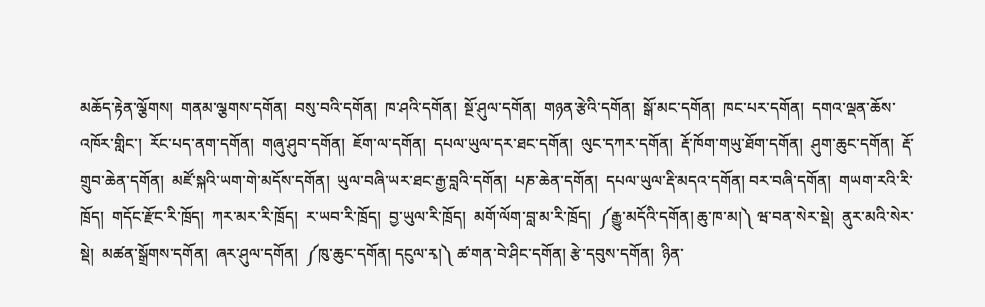མཆོད་རྟེན་ལྕོགས།  གནམ་ལྕགས་དགོན།  བསུ་བའི་དགོན།  ཁ་ཤའི་དགོན།  སྔོ་ཤུལ་དགོན།  གཉན་རྩེའི་དགོན།  སྒོ་མང་དགོན།  ཁང་པར་དགོན།  དགའ་ལྡན་ཆོས་འཁོར་གླིང་།  རོང་པད་ནག་དགོན།  གཞུ་ཤུབ་དགོན།  ཇོག་ལ་དགོན།  དཔལ་ཡུལ་དར་ཐང་དགོན།  ལུང་དཀར་དགོན།  རྡོ་ཁོག་གཡུ་ཐོག་དགོན།  ཤུག་ཆུང་དགོན།  རྡོ་གྲུབ་ཆེན་དགོན།  མཛོ་སྐའི་ཡག་གེ་མདོས་དགོན།  ཡུལ་བཞི་ཡར་ཐང་རྒྱ་བླའི་དགོན།  པཎ་ཆེན་དགོན།  དཔལ་ཡུལ་རྡི་མདའ་དགོན། བར་བཞི་དགོན།  གཡག་རའི་རི་ཁྲོད།  གདོང་རྫོང་རི་ཁྲོད།  ཀར་མར་རི་ཁྲོད།  ར་ཡབ་རི་ཁྲོད།  བྱ་ཡུལ་རི་ཁྲོད།  མགོ་ལོག་བླ་མ་རི་ཁྲོད།  ༼རྒྱུ་མདོའི་དགོན། ཆུ་ཁ་མ།༽ ཝ་བན་སེར་སྡེ།  ནུར་མའི་སེར་སྡེ།  མཚན་སྒྲོགས་དགོན།  ཞར་ཤུལ་དགོན།  ༼ཁུ་ཆུང་དགོན། དངུལ་རྭ།༽ ཚ་གན་བེ་ཤིང་དགོན། རྩེ་དབུས་དགོན།  ཉིན་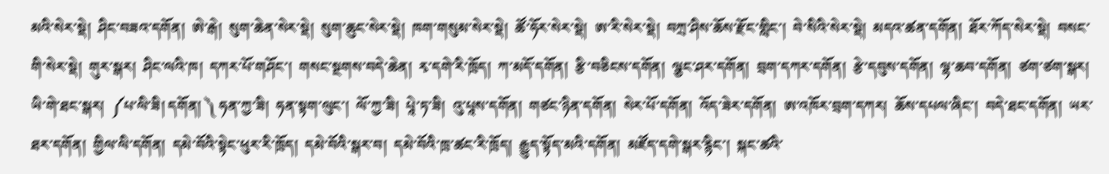མའི་སེར་སྡེ།  ཤིང་བཟའ་དགོན།  ཨེ་རྒེ།  སུག་ཆེན་སེར་སྡེ།  སུག་ཆུང་སེར་སྡེ།  ཁག་གསུམ་སེར་སྡེ།  ཚོ་ཧོར་སེར་སྡེ།  ཨ་རི་སེར་སྡེ།  བཀྲ་ཤིས་ཆོས་རྫོང་གླིང་།  བེ་སིའི་སེར་སྡེ།  མདའ་ཚན་དགོན།  ཐོར་ཀོད་སེར་སྡེ།  བསང་གི་སེར་སྡེ།  གུར་སྒར།  ཤིང་ལའི་ཁ།  དཀར་པོ་གཤོང་།  གསང་སྔགས་བདེ་ཆེན།  རྭ་དགེ་རི་ཁྲོད།  ཀ་མདོ་དགོན།  རྩི་བཅིངས་དགོན།  ལྕང་ཤར་དགོན།  བྲག་དཀར་དགོན།  རྩེ་དབུས་དགོན།  ལྷ་ཆབ་དགོན།  ཙག་ཙག་སྒར།  ཡི་གེ་ཐང་སྒར།  ༼པ་ལི་ཟི། དགོན། ༽ ཧན་ཀྱ་ཟི།  ཧན་སྟག་ལུང་།  ལོ་ཀྱ་ཟི།  པཱེ་ཏ་ཟི།  འུ་པཱས་དགོན།  གཙང་ཉིན་དགོན།  སེར་པོ་དགོན།  འོད་ཟེར་དགོན།  ཨ་འཁོར་བྲག་དཀར།  ཆོས་དཔལ་ཞིང་།  བདེ་ཐང་དགོན།  ཡར་ཐར་དགོན།  གྱིལ་ལི་དགོན།  དམེ་བོའི་སྟེང་ཕུར་རི་ཁྲོད།  དམེ་བོའི་སྒར་བ།  དམེ་བོའི་ཁྲ་ཚང་རི་ཁྲོད།  རྒྱུད་སྟོད་མའི་དགོན།  མཛོད་དགེ་སྒར་རྙིང་།  སྐང་ཚའི་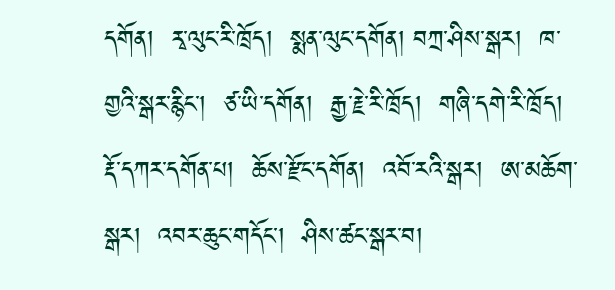དགོན།  རྭ་ལུང་རི་ཁྲོད།  སྨན་ལུང་དགོན། བཀྲ་ཤིས་སྒར།  ཁ་གྱའི་སྒར་རྙིང་།  ཙ་ཡི་དགོན།  རྒྱ་རྗེ་རི་ཁྲོད།  གཞི་དགེ་རི་ཁྲོད།  རྡོ་དཀར་དགོན་པ།  ཆོས་རྫོང་དགོན།  འབོ་རའི་སྒར།  ཨ་མཆོག་སྒར།  འབར་ཆུང་གདོང་།  ཤིས་ཚང་སྒར་བ།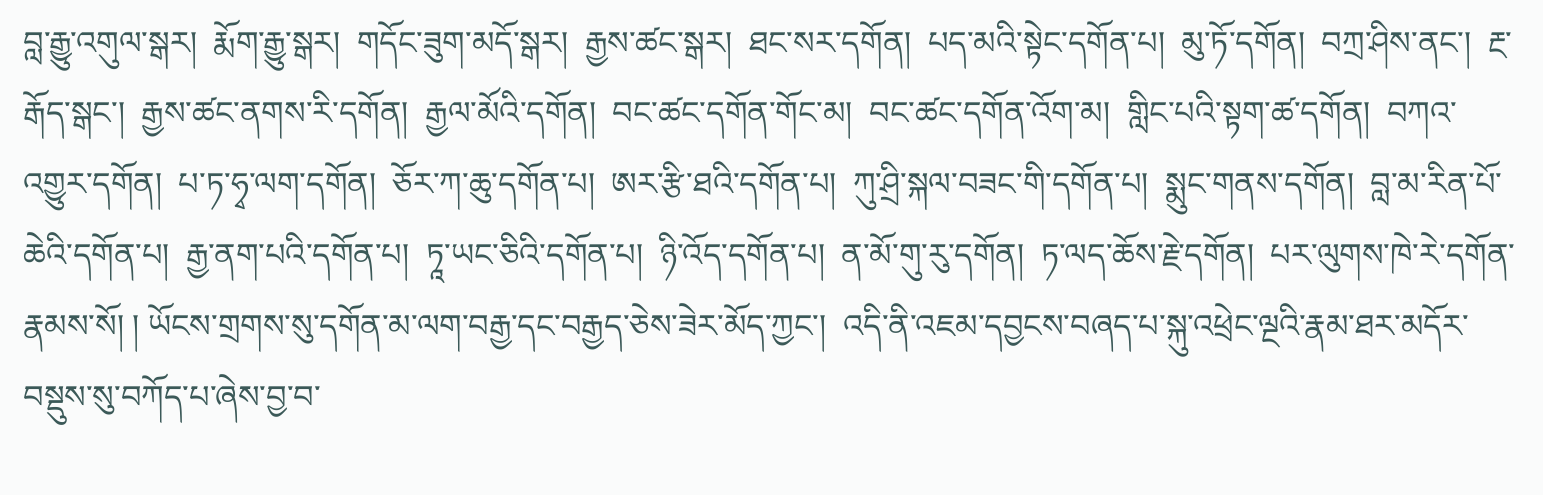བླ་རྒྱུ་འགུལ་སྒར།  རྨོག་རྒྱུ་སྒར།  གདོང་ཟུག་མདོ་སྒར།  རྒྱས་ཚང་སྒར།  ཐང་སར་དགོན།  པད་མའི་སྟེང་དགོན་པ།  མུ་ཏོ་དགོན།  བཀྲ་ཤིས་ནང་།  རྔ་རྒོད་སྒང་།  རྒྱས་ཚང་ནགས་རི་དགོན།  རྒྱལ་མོའི་དགོན།  བང་ཚང་དགོན་གོང་མ།  བང་ཚང་དགོན་འོག་མ།  གླིང་པའི་སྟག་ཚ་དགོན།  བཀའ་འགྱུར་དགོན།  པ་ཏ་ཧྭ་ལག་དགོན།  ཅོར་ཀ་ཆུ་དགོན་པ།  ཨར་རྩི་ཐའི་དགོན་པ།  ཀུ་ཤྲི་སྐལ་བཟང་གི་དགོན་པ།  སྨུང་གནས་དགོན།  བླ་མ་རིན་པོ་ཆེའི་དགོན་པ།  རྒྱ་ནག་པའི་དགོན་པ།  ཏཱ་ཡང་ཅིའི་དགོན་པ།  ཉི་འོད་དགོན་པ།  ན་མོ་གུ་རུ་དགོན།  ཏ་ལད་ཆོས་རྗེ་དགོན།  པར་ལུགས་ཁེ་རེ་དགོན་རྣམས་སོ། ། ཡོངས་གྲགས་སུ་དགོན་མ་ལག་བརྒྱ་དང་བརྒྱད་ཅེས་ཟེར་མོད་ཀྱང་།  འདི་ནི་འཇམ་དབྱངས་བཞད་པ་སྐུ་འཕྲེང་ལྔའི་རྣམ་ཐར་མདོར་བསྡུས་སུ་བཀོད་པ་ཞེས་བྱ་བ་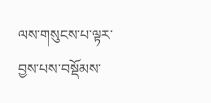ལས་གསུངས་པ་ལྟར་བྱས་པས་བསྡོམས་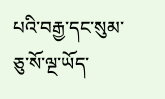པའི་བརྒྱ་དང་སུམ་ཅུ་སོ་ལྔ་ཡོད་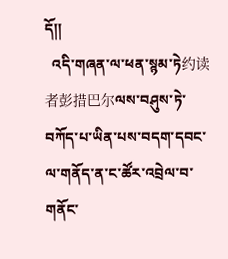དོ།།
  འདི་གཞན་ལ་ཕན་སྙམ་ཏེ约读者彭措巴尔ལས་བཤུས་ཏེ་བཀོད་པ་ཡིན་པས་བདག་དབང་ལ་གནོད་ན་ང་ཚོར་འབྲེལ་བ་གནོང་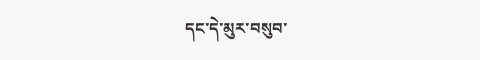དང་དེ་མུར་བསུབ་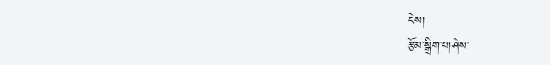ངེས།
རྩོམ་སྒྲིག་པ།ཤེས་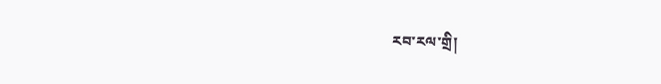རབ་རལ་གྲི།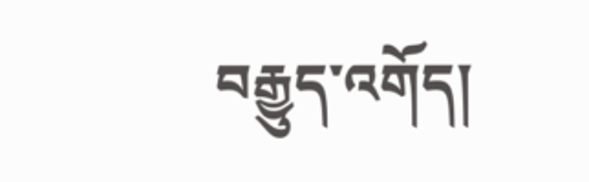བརྒྱུད་འགོད།